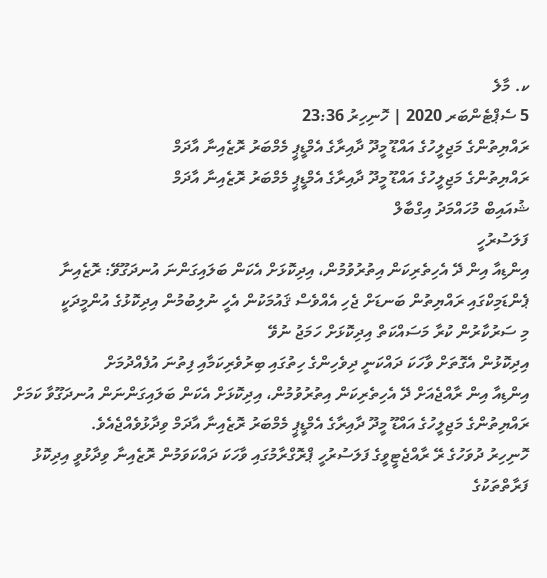ކ. މާލެ
5 ސެޕްޓެންބަރ 2020 | ހޮނިހިރު 23:36
ރައްޔިތުންގެ މަޖިލީހުގެ އައްޑޫ މީދޫ ދާއިރާގެ އެމްޑީޕީ މެމްބަރު ރޮޒެއިނާ އާދަމް
ރައްޔިތުންގެ މަޖިލީހުގެ އައްޑޫ މީދޫ ދާއިރާގެ އެމްޑީޕީ މެމްބަރު ރޮޒެއިނާ އާދަމް
ޝުއައިބް މުހައްމަދު އިގްބާލް
ފަލަސުރުހީ
އިންޑިއާ އިން ދޭ އެހިތެރިކަން އިތުރުވުމުން، އިދިކޮޅަށް އެކަން ބަލައިގަންނަ އުނދަގޫވޭ: ރޮޒެއިނާ
ޕެންޑަމިކްގައި ރައްޔިތުން ބަނޑަށް ޖެހި އެއްވެސް ޤައުމަކުން އެހީ ނުލިބުމުން އިދިކޮޅުގެ އުންމީދަކީ
މި ސަރުކާރުން ކުރާ މަސައްކަތް އިދިކޮޅަށް ހަމަޖު ނުވޭ
އިދިކޮޅުން އެގޮތަށް ވާހަކަ ދައްކަނީ ދިވެހިންގެ ހިތުގައި ބިރުވެރިކަމާއި ފިތުނަ އުފެއްދުމަށް
އިންޑިއާ އިން ރާއްޖެއަށް ދޭ އެހިތެރިކަން އިތުރުވުމުން، އިދިކޮޅަށް އެކަން ބަލައިގަންނަން އުނދަގޫވާ ކަމަށް ރައްޔިތުންގެ މަޖިލީހުގެ އައްޑޫ މީދޫ ދާއިރާގެ އެމްޑީޕީ މެމްބަރު ރޮޒެއިނާ އާދަމް ވިދާޅުވެއްޖެއެވެ.
ހޮނިހިރު ދުވަހުގެ ރޭ ރާއްޖެޓީވީގެ ފަލަސުރުހީ ޕްރޮގްރާމުގައި ވާހަކަ ދައްކަވަމުން ރޮޒެއިނާ ވިދާޅުވީ އިދިކޮޅު ފަރާތްތަކުގެ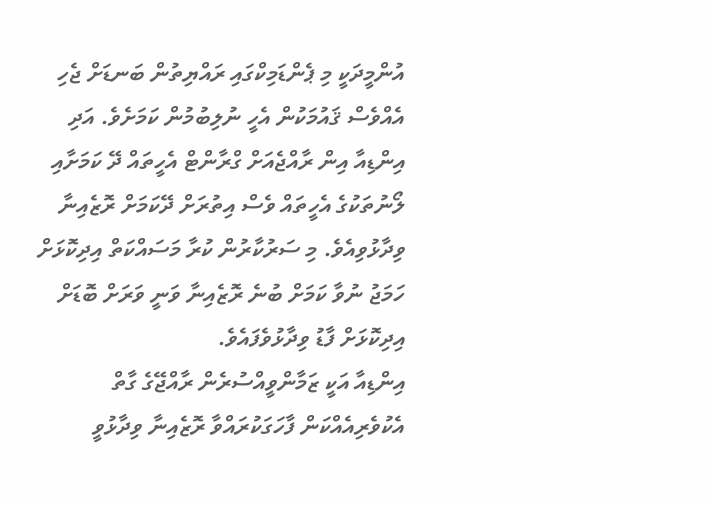އުންމީދަކީ މި ޕެންޑަމިކްގައި ރައްޔިތުން ބަނޑަށް ޖެހި އެއްވެސް ޤައުމަކުން އެހީ ނުލިބުމުން ކަމަށެވެ. އަދި އިންޑިއާ އިން ރާއްޖެއަށް ގްރާންޓް އެހީތައް ދޭ ކަމަށާއި ލޯނުތަކުގެ އެހީތައް ވެސް އިތުރަށް ދޭކަމަށް ރޮޒެއިނާ ވިދާޅުވިއެވެ. މި ސަރުކާރުން ކުރާ މަސައްކަތް އިދިކޮޅަށް ހަމަޖު ނުވާ ކަމަށް ބުނެ ރޮޒެއިނާ ވަނީ ވަރަށް ބޮޑަށް އިދިކޮޅަށް ފާޑު ވިދާޅުވެފައެވެ.
އިންޑިއާ އަކީ ޒަމާންވީއްސުރެން ރާއްޖޭގެ ގާތް އެކުވެރިއެއްކަން ފާހަގަކުރައްވާ ރޮޒެއިނާ ވިދާޅުވީ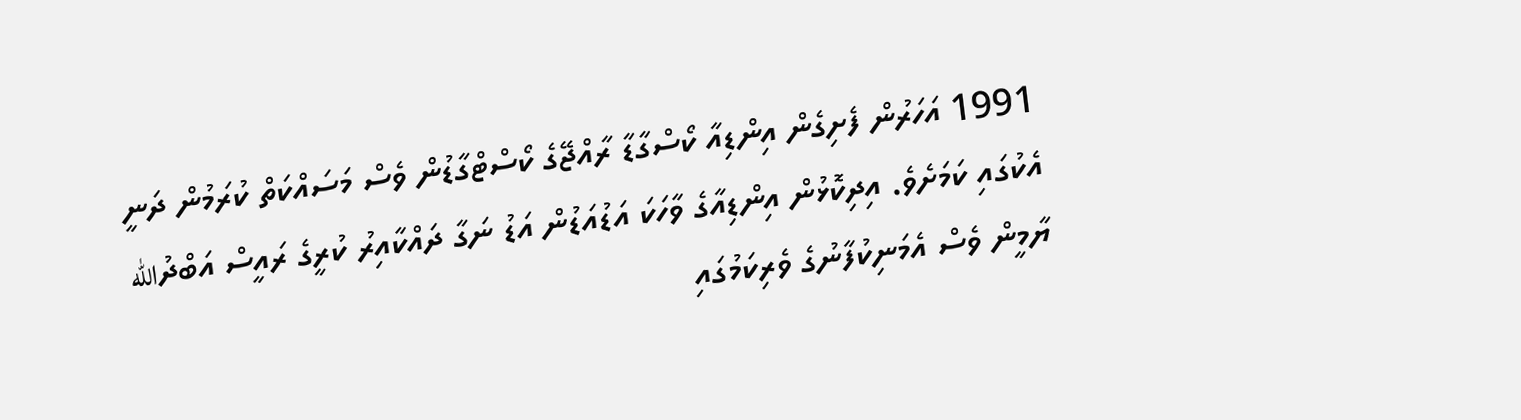1991 އަހަރުން ފެށިގެން އިންޑިއާ ކޯސްގާޑާ ރާއްޖޭގެ ކޯސްޓްގާޑުން ވެސް މަސައްކަތް ކުރަމުން ދަނީ އެކުގައި ކަމަށެވެ. އިދިކޮޅުން އިންޑިއާގެ ވާހަކަ އަޑުއަޑުން އަޑު ނަގާ ދައްކާއިރު ކުރީގެ ރައީސް އަބްދުالله ޔާމީން ވެސް އެމަނިކުފާނުގެ ވެރިކަމުގައި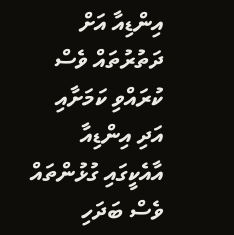އިންޑިއާ އަށް ދަތުރުތައް ވެސް ކުރައްވި ކަމަށާއި އަދި އިންޑިއާ އާއެކީގައި ގުޅުންތައް ވެސް ބަދަހި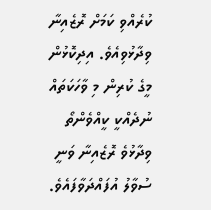ކުރެއްވި ކަމަށް ރޮޒެއިނާ ވިދާޅުވިއެވެ. އިދިކޮޅުން މީގެ ކުރިން މި ވާހަކަތައް ނުދެއްކީ ކީއްވެންތޯ ވިދާޅުވެ ރޮޒެއިނާ ވަނީ ސުވާލު އުފައްދަވާފައެވެ.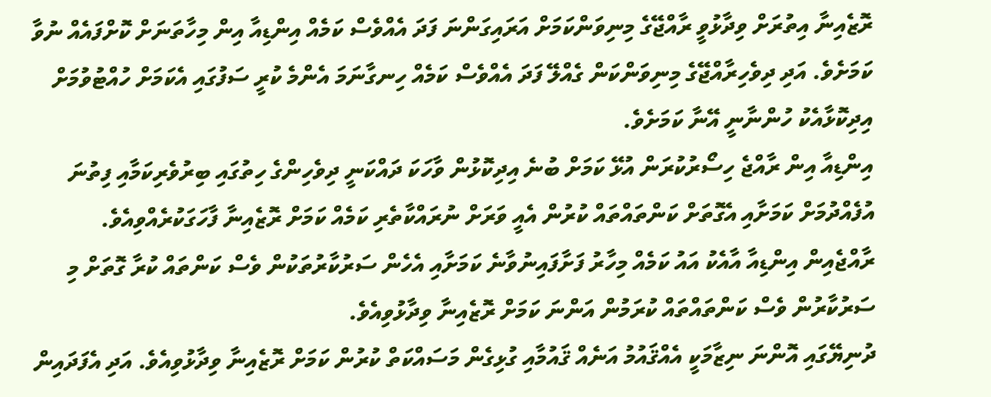ރޮޒެއިނާ އިތުރަށް ވިދާޅުވީ ރާއްޖޭގެ މިނިވަންކަމަށް އަރައިގަންނަ ފަދަ އެއްވެސް ކަމެއް އިންޑިއާ އިން މިހާތަނަށް ކޮށްފައެއް ނުވާ ކަމަށެވެ. އަދި ދިވެހިރާއްޖޭގެ މިނިވަންކަން ގެއްލޭ ފަދަ އެއްވެސް ކަމެއް ހިނގާނަމަ އެންމެ ކުރީ ސަފުގައި އެކަމަށް ހުއްޓުވުމަށް އިދިކޮޅާއެކު ހުންނާނީ އޭނާ ކަމަށެވެ.
އިންޑިއާ އިން ރާއްޖެ ހިސޯރުކުރަން އުޅޭ ކަމަށް ބުނެ އިދިކޮޅުން ވާހަކަ ދައްކަނީ ދިވެހިންގެ ހިތުގައި ބިރުވެރިކަމާއި ފިތުނަ އުފެއްދުމަށް ކަމަށާއި އެގޮތަށް ކަންތައްތައް ކުރުން އެއީ ވަރަށް ނުރައްކާތެރި ކަމެއް ކަމަށް ރޮޒެއިނާ ފާހަގަކުރެއްވިއެވެ.
ރާއްޖެއިން އިންޑިއާ އާއެކު އައު ކަމެއް މިހާރު ފަށާފައިނުވާނެ ކަމަށާއި އެހެން ސަރުކާރުތަކުން ވެސް ކަންތައް ކުރާ ގޮތަށް މި ސަރުކާރުން ވެސް ކަންތައްތައް ކުރަމުން އަންނަ ކަމަށް ރޮޒެއިނާ ވިދާޅުވިއެވެ.
ދުނިޔޭގައި އޮންނަ ނިޒާމަކީ އެއްޤައުމު އަނެއް ޤައުމާއި ގުޅިގެން މަސައްކަތް ކުރުން ކަމަށް ރޮޒެއިނާ ވިދާޅުވިއެވެ. އަދި އެފަދައިން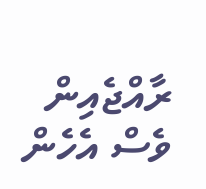ރާއްޖެއިން ވެސް އެހެން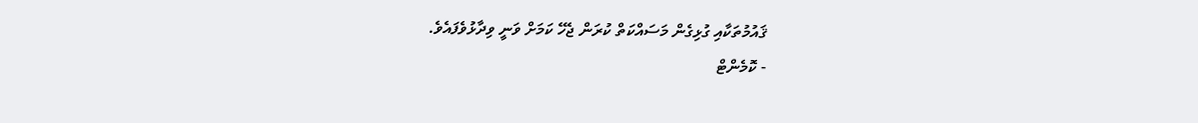ޤައުމުތަކާއި ގުޅިގެން މަސައްކަތް ކުރަން ޖެހޭ ކަމަށް ވަނީ ވިދާޅުވެފައެވެ.
- ކޮމެންޓް